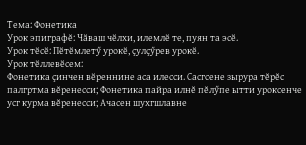Тема: Фонетика
Урок эпиграфĕ: Чӑваш чӗлхи, илемлӗ те, пуян та эсӗ.
Урок тӗсӗ: Пӗтӗмлетӳ урокӗ, ҫулҫӳрев урокӗ.
Урок тӗллевӗсем:
Фонетика ҫинчен вӗреннине аса илесси. Сасгсене зырура тĕрĕс палгртма вĕренесси; Фонетика пайра илнĕ пĕлӳпе ытти уроксенче усг курма вĕренесси; Ачасен шухгшлавне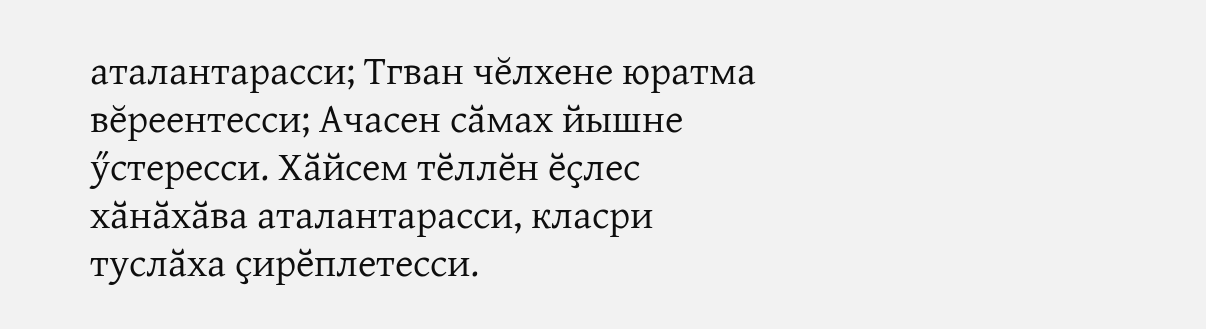аталантарасси; Тгван чĕлхене юратма вĕреентесси; Ачасен сӑмах йышне ӳстересси. Хӑйсем тӗллӗн ӗҫлес хӑнӑхӑва аталантарасси, класри туслӑха ҫирӗплетесси.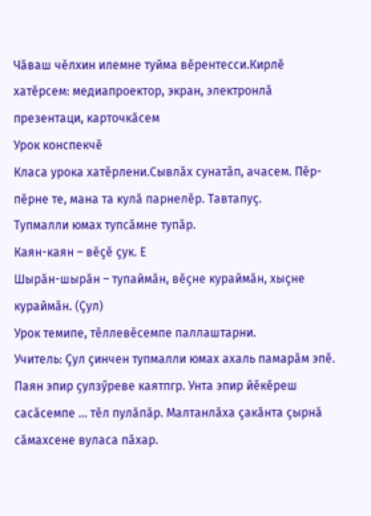Чӑваш чӗлхин илемне туйма вӗрентесси.Кирлӗ хатӗрсем: медиапроектор, экран, электронлӑ презентаци, карточкӑсем
Урок конспекчӗ
Класа урока хатӗрлени.Сывлӑх сунатӑп, ачасем. Пӗр-пӗрне те, мана та кулӑ парнелӗр. Тавтапуҫ.
Тупмалли юмах тупсӑмне тупӑр.
Каян-каян – вӗҫӗ ҫук. Е
Шырӑн-шырӑн – тупаймӑн, вӗҫне кураймӑн, хыҫне кураймӑн. (Ҫул)
Урок темипе, тӗллевӗсемпе паллаштарни.
Учитель: Ҫул ҫинчен тупмалли юмах ахаль памарӑм эпӗ. Паян эпир ҫулзӳреве каятпгр. Унта эпир йӗкӗреш сасӑсемпе … тӗл пулӑпӑр. Малтанлӑха ҫакӑнта ҫырнӑ сӑмахсене вуласа пӑхар.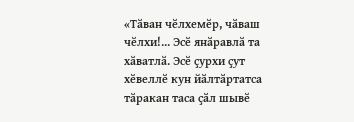«Тӑван чӗлхемӗр, чӑваш чӗлхи!... Эсӗ янӑравлӑ та хӑватлӑ. Эсӗ ҫурхи ҫут хӗвеллӗ кун йӑлтӑртатса тӑракан таса ҫӑл шывӗ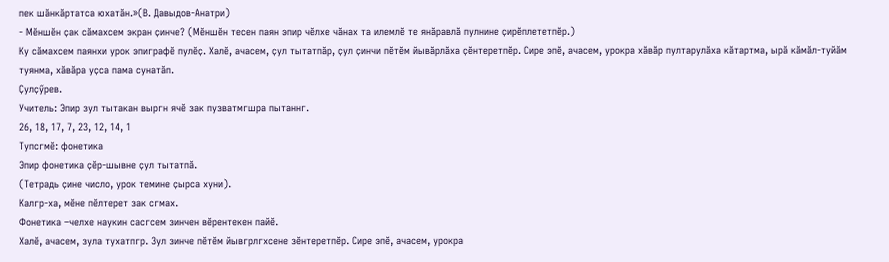пек шӑнкӑртатса юхатӑн.»(В. Давыдов-Анатри)
- Мӗншӗн ҫак сӑмахсем экран ҫинче? (Мӗншӗн тесен паян эпир чӗлхе чӑнах та илемлӗ те янӑравлӑ пулнине ҫирӗплететпӗр.)
Ку сӑмахсем паянхи урок эпиграфӗ пулӗҫ. Халӗ, ачасем, ҫул тытатпӑр, ҫул ҫинчи пӗтӗм йывӑрлӑха ҫӗнтеретпӗр. Сире эпӗ, ачасем, урокра хӑвӑр пултарулӑха кӑтартма, ырӑ кӑмӑл-туйӑм туянма, хӑвӑра уҫса пама сунатӑп.
Ҫулҫӳрев.
Учитель: Эпир зул тытакан выргн ячĕ зак пузватмгшра пытаннг.
26, 18, 17, 7, 23, 12, 14, 1
Тупсгмĕ: фонетика
Эпир фонетика ҫӗр-шывне ҫул тытатпӑ.
(Тетрадь ҫине число, урок темине ҫырса хуни).
Калгр-ха, мĕне пĕлтерет зак сгмах.
Фонетика –челхе наукин сасгсем зинчен вĕрентекен пайĕ.
Халĕ, ачасем, зула тухатпгр. Зул зинче пĕтĕм йывгрлгхсене зĕнтеретпĕр. Сире эпĕ, ачасем, урокра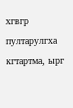хгвгр пултарулгха кгтартма, ырг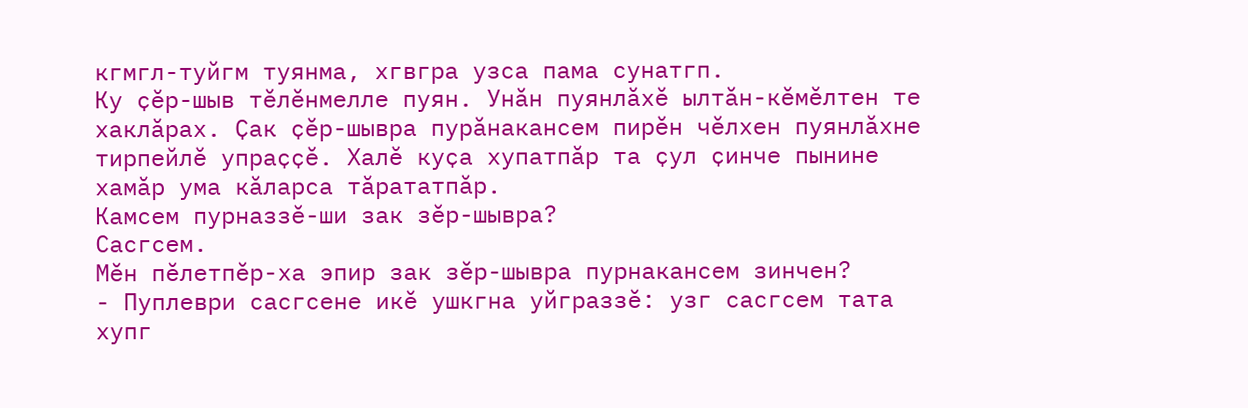кгмгл-туйгм туянма, хгвгра узса пама сунатгп.
Ку ҫӗр-шыв тӗлӗнмелле пуян. Унӑн пуянлӑхӗ ылтӑн-кӗмӗлтен те хаклӑрах. Ҫак ҫӗр-шывра пурӑнакансем пирӗн чӗлхен пуянлӑхне тирпейлӗ упраҫҫӗ. Халӗ куҫа хупатпӑр та ҫул ҫинче пынине хамӑр ума кӑларса тӑрататпӑр.
Камсем пурназзĕ-ши зак зĕр-шывра?
Сасгсем.
Мĕн пĕлетпĕр-ха эпир зак зĕр-шывра пурнакансем зинчен?
- Пуплеври сасгсене икĕ ушкгна уйграззĕ: узг сасгсем тата хупг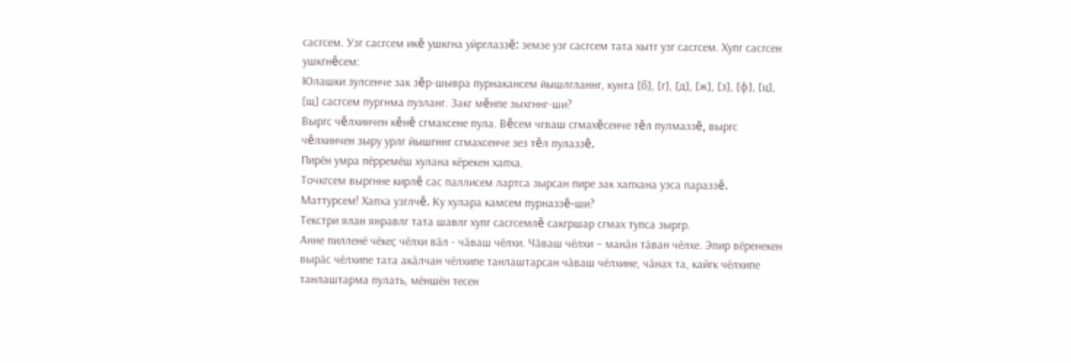сасгсем. Узг сасгсем икĕ ушкгна уйрглаззĕ: земзе узг сасгсем тата хытг узг сасгсем. Хупг сасгсен ушкгнĕсем:
Юлашки зулсенче зак зĕр-шывра пурнакансем йышлгланнг, кунта [б], [г], [д], [ж], [з], [ф], [ц], [щ] сасгсем пургнма пузланг. Закг мĕнпе зыхгннг-ши?
Выргс чĕлхинчен кĕнĕ сгмахсене пула. Вĕсем чгваш сгмахĕсенче тĕл пулмаззĕ, выргс чĕлхинчен зыру урлг йышгннг сгмахсенче зез тĕл пулаззĕ.
Пирӗн умра пӗрремӗш хулана кӗрекен хапха.
Точкгсем выргнне кирлĕ сас паллисем лартса зырсан пире зак хапхана узса параззĕ.
Маттурсем! Хапха узглчĕ. Ку хулара камсем пурназзĕ-ши?
Текстри ялан янравлг тата шавлг хупг сасгсемлĕ сакгршар сгмах тупса зыргр.
Анне пилленӗ чӗкеҫ чӗлхи вӑл - чӑваш чӗлхи. Чӑваш чӗлхи – манӑн тӑван чӗлхе. Эпир вӗренекен вырӑс чӗлхипе тата акӑлчан чӗлхипе танлаштарсан чӑваш чӗлхине, чӑнах та, кайгк чӗлхипе танлаштарма пулать, мӗншӗн тесен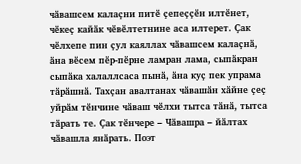чӑвашсем калаҫни питӗ ҫепеҫҫӗн илтӗнет, чӗкеҫ кайӑк чӗвӗлтетнине аса илтерет. Ҫак чӗлхепе пин ҫул каяллах чӑвашсем калаҫнӑ, ӑна вӗсем пӗр-пӗрне ламран лама, сыпӑкран сыпӑка халаллсаса пынӑ, ӑна куҫ пек упрама тӑрӑшнӑ. Тахҫан авалтанах чӑвашӑн хӑйне ҫеҫ уйрӑм тӗнчине чӑваш чӗлхи тытса тӑнӑ, тытса тӑрать те. Ҫак тӗнчере – Чӑвашра – йӑлтах чӑвашла янӑрать. Поэт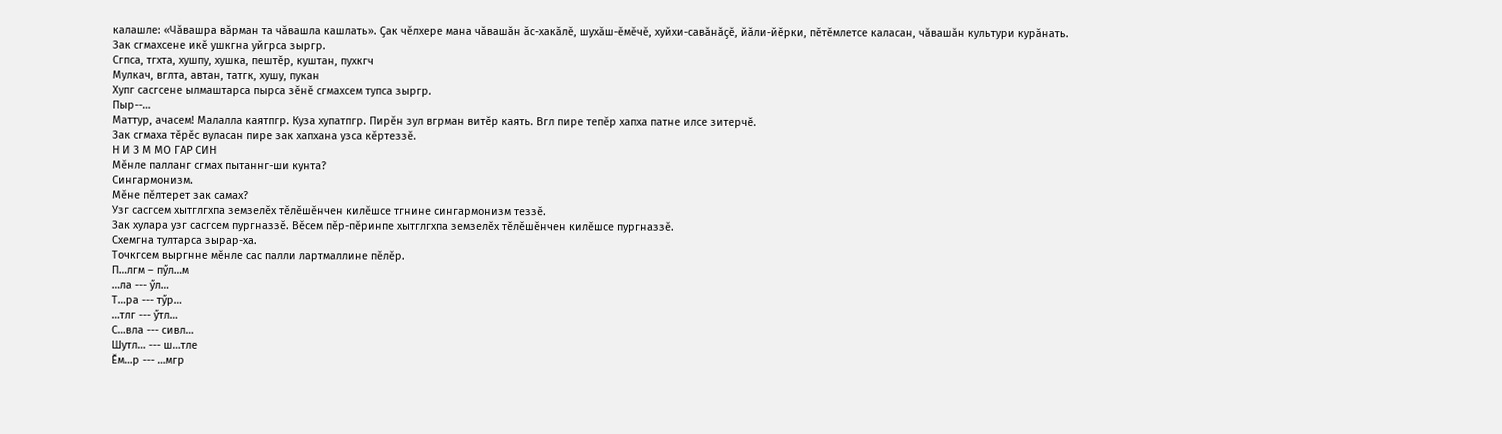калашле: «Чӑвашра вӑрман та чӑвашла кашлать». Ҫак чӗлхере мана чӑвашӑн ӑс-хакӑлӗ, шухӑш-ӗмӗчӗ, хуйхи-савӑнӑҫӗ, йӑли-йӗрки, пӗтӗмлетсе каласан, чӑвашӑн культури курӑнать.
Зак сгмахсене икĕ ушкгна уйгрса зыргр.
Сгпса, тгхта, хушпу, хушка, пештĕр, куштан, пухкгч
Мулкач, вглта, автан, татгк, хушу, пукан
Хупг сасгсене ылмаштарса пырса зĕнĕ сгмахсем тупса зыргр.
Пыр--…
Маттур, ачасем! Малалла каятпгр. Куза хупатпгр. Пирĕн зул вгрман витĕр каять. Вгл пире тепĕр хапха патне илсе зитерчĕ.
Зак сгмаха тĕрĕс вуласан пире зак хапхана узса кĕртеззĕ.
Н И З М МО ГАР СИН
Мĕнле палланг сгмах пытаннг-ши кунта?
Сингармонизм.
Мĕне пĕлтерет зак самах?
Узг сасгсем хытглгхпа земзелĕх тĕлĕшĕнчен килĕшсе тгнине сингармонизм теззĕ.
Зак хулара узг сасгсем пургназзĕ. Вĕсем пĕр-пĕринпе хытглгхпа земзелĕх тĕлĕшĕнчен килĕшсе пургназзĕ.
Схемгна тултарса зырар-ха.
Точкгсем выргнне мĕнле сас палли лартмаллине пĕлĕр.
П…лгм – пӳл…м
…ла --- ӳл…
Т…ра --- тӳр…
…тлг --- ӳтл…
С…вла --- сивл…
Шутл… --- ш…тле
Ĕм…р --- …мгр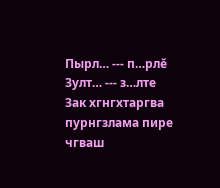Пырл… --- п…рлĕ
Зулт… --- з…лте
Зак хгнгхтаргва пурнгзлама пире чгваш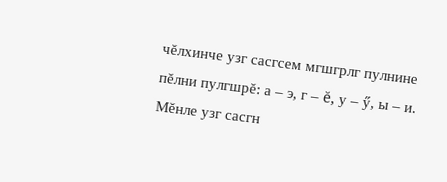чĕлхинче узг сасгсем мгшгрлг пулнине пĕлни пулгшрĕ: а – э, г – ĕ, у – ӳ, ы – и. Мĕнле узг сасгн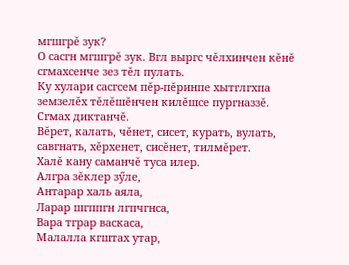мгшгрĕ зук?
О сасгн мгшгрĕ зук. Вгл выргс чĕлхинчен кĕнĕ сгмахсенче зез тĕл пулать.
Ку хулари сасгсем пĕр-пĕринпе хытглгхпа земзелĕх тĕлĕшĕнчен килĕшсе пургназзĕ.
Сгмах диктанчĕ.
Вĕрет, калать, чĕнет, сисет, курать, вулать, савгнать, хĕрхенет, сисĕнет, тилмĕрет.
Халĕ кану саманчĕ туса илер.
Алгра зĕклер зӳле,
Антарар халь аяла,
Ларар шгппгн лгпчгнса,
Вара тграр васкаса,
Малалла кгштах утар,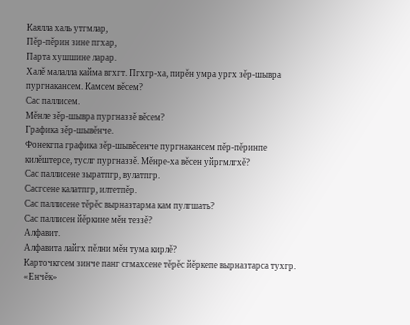Каялла халь утгмлар,
Пĕр-пĕрин зине пгхар,
Парта хушшине ларар.
Халĕ малалла кайма вгхгт. Пгхгр-ха, пирĕн умра ургх зĕр-шывра пургнакансем. Камсем вĕсем?
Сас паллисем.
Мĕнле зĕр-шывра пургназзĕ вĕсем?
Графика зĕр-шывĕнче.
Фонекгпа графика зĕр-шывĕсенче пургнакансем пĕр-пĕринпе килĕштерсе, туслг пургназзĕ. Мĕнре-ха вĕсен уйргмлгхĕ?
Сас паллисене зыратпгр, вулатпгр.
Сасгсене калатпгр, илтетпĕр.
Сас паллисене тĕрĕс вырназтарма кам пулгшать?
Сас паллисен йĕркине мĕн теззĕ?
Алфавит.
Алфавита лайгх пĕлни мĕн тума кирлĕ?
Карточкгсем зинче панг сгмахсене тĕрĕс йĕркепе вырназтарса тухгр.
«Енчĕк»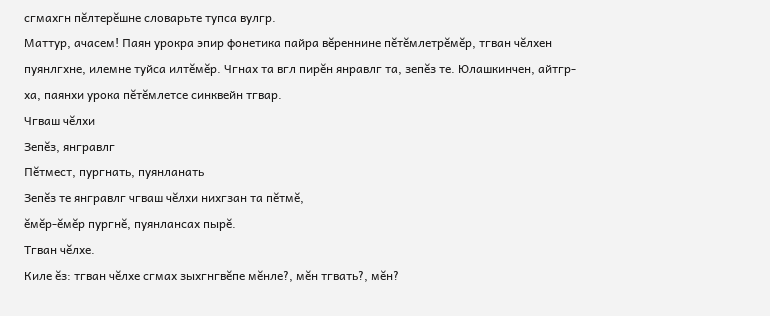сгмахгн пĕлтерĕшне словарьте тупса вулгр.
Маттур, ачасем! Паян урокра эпир фонетика пайра вĕреннине пĕтĕмлетрĕмĕр, тгван чĕлхен пуянлгхне, илемне туйса илтĕмĕр. Чгнах та вгл пирĕн янравлг та, зепĕз те. Юлашкинчен, айтгр-ха, паянхи урока пĕтĕмлетсе синквейн тгвар.
Чгваш чĕлхи
Зепĕз, янгравлг
Пĕтмест, пургнать, пуянланать
Зепĕз те янгравлг чгваш чĕлхи нихгзан та пĕтмĕ,
ĕмĕр-ĕмĕр пургнĕ, пуянлансах пырĕ.
Тгван чĕлхе.
Киле ĕз: тгван чĕлхе сгмах зыхгнгвĕпе мĕнле?, мĕн тгвать?, мĕн?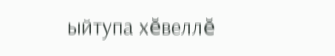ыйтупа хĕвеллĕ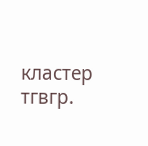кластер тгвгр.